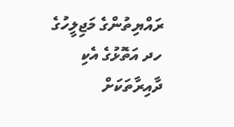ރައްޔިތުންގެ މަޖިލީހުގެ ހދ އަތޮޅުގެ އެކި ދާއިރާތަކަށް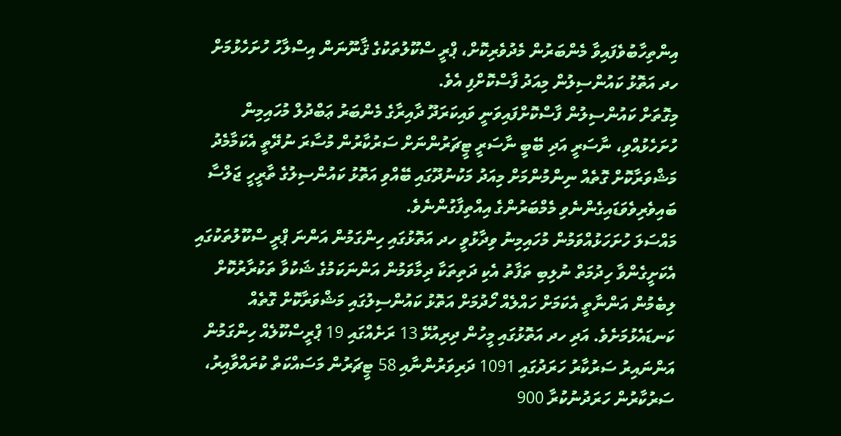އިންތިހާބުވެފައިވާ މެންބަރުން މެދުވެރިކޮށް، ޕްރީ ސްކޫލުތަކުގެ ޤާނޫނަން އިސްލާހު ހުށަހެޅުމަށް ހދ އަތޮޅު ކައުންސިލުން މިއަދު ފާސްކޮށްފި އެވެ.
މިގޮތަށް ކައުންސިލުން ފާސްކޮށްފައިވަނީ ވައިކަރަދޫ ދާއިރާގެ މެންބަރު ޢަބްދުލް މުހައިމިން ހުށަހެޅުއްވި، ނާސަރީ އަދި ބޭބީ ނާސަރީ ޓީޗަރުންނަށް ސަރުކާރުން މުސާރަ ނުދޭތީ އެކަމާމެދު މަޝްވަރާކޮށް ގޮތެއް ނިންމުންމަށް މިއަދު މަކުނުދޫގައި ބޭއްވި އަތޮޅު ކައުންސިލުގެ ތާރީހީ ޖަލްސާ ބައިވެރިވެވަޑައިގެންނެވި މެމްބަރުންގެ އިއްތިފާގުންނެވެ.
މައްސަލަ ހުށަހަޅުއްވަމުން މުހައިމިނު ވިދާޅުވީ ހދ އަތޮޅުގައި ހިންގަމުން އަންނަ ޕްރީ ސްކޫލުތަކުގައި އެކަށީގެންވާ ހިދުމަތް ނުލިބި ތަފާތު އެކި ދަތިތަކާ ދިމާވަމުން އަންނަކަމުގެ ޝަކުވާ ތަކުރާރުކޮށް ލިބެމުން އަންނާތީ އެކަމަށް ހައްލެއް ހޯދުމަށް އަތޮޅު ކައުންސިލުގައި މަޝްވަރާކޮށް ގޮތެއް ކަނޑައެޅުމަށެވެ. އަދި ހދ އަތޮޅުގައި މީހުން ދިރިއުޅޭ 13 ރަށެއްގައި 19 ޕްރީސްކޫލެއް ހިންގަމުން އަންނައިރު ސަރުކާރު ހަރަދުގައި 1091 ދަރިވަރުންނާއި 58 ޓީޗަރުން މަސައްކަތް ކުރައްވާއިރު، ސަރުކާރުން ހަރަދުނުކުރާ 900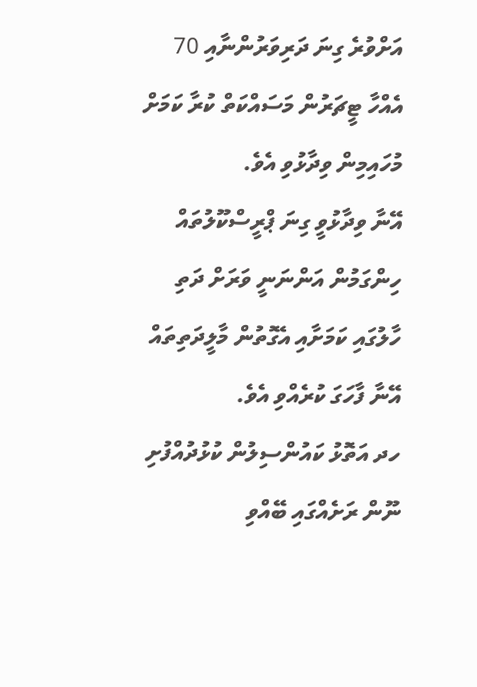އަށްވުރެ ގިނަ ދަރިވަރުންނާއި 70 އެއްހާ ޓީޗަރުން މަސައްކަތް ކުރާ ކަމަށް މުހައިމިން ވިދާޅުވި އެވެ.
އޭނާ ވިދާޅުވީ ގިނަ ޕްރީސްކޫލުތައް ހިންގަމުން އަންނަނީ ވަރަށް ދަތި ހާލުގައި ކަމަށާއި އެގޮތުން މާލީދަތިތައް އޭނާ ފާހަގަ ކުރެއްވި އެވެ.
ހދ އަތޮޅު ކައުންސިލުން ކުޅުދުއްފުށި ނޫން ރަށެއްގައި ބޭއްވި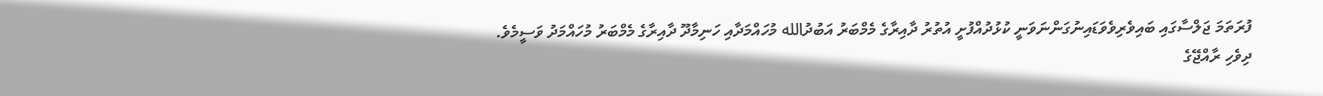ފުރަތަމަ ޖަލްސާގައި ބައިވެރިވެވަޑައިނުގަންނަވަނީ ކުޅުދުއްފުށީ އުތުރު ދާއިރާގެ މެމްބަރު އަބުދުالله މުހައްމަދާއި ހަނިމާދޫ ދާއިރާގެ މެމްބަރު މުހައްމަދު ވަސީމެވެ.
ދިވެހި ރާއްޖޭގެ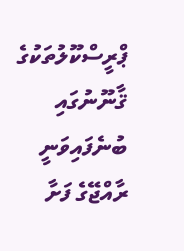ޕްރީސްކޫލުތަކުގެ ޤާނޫނުގައި ބުނެފައިވަނީ ރާއްޖޭގެ ފަށާ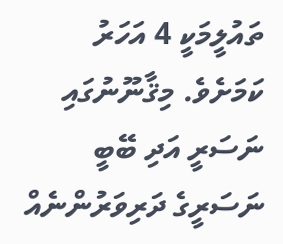ތައުލީމަކީ 4 އަހަރު ކަމަށެވެ. މިޤާނޫނުގައި ނަސަރީ އަދި ބޭބީ ނަސަރީގެ ދަރިވަރުންނެއް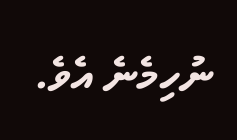ނުހިމެނެ އެވެ.